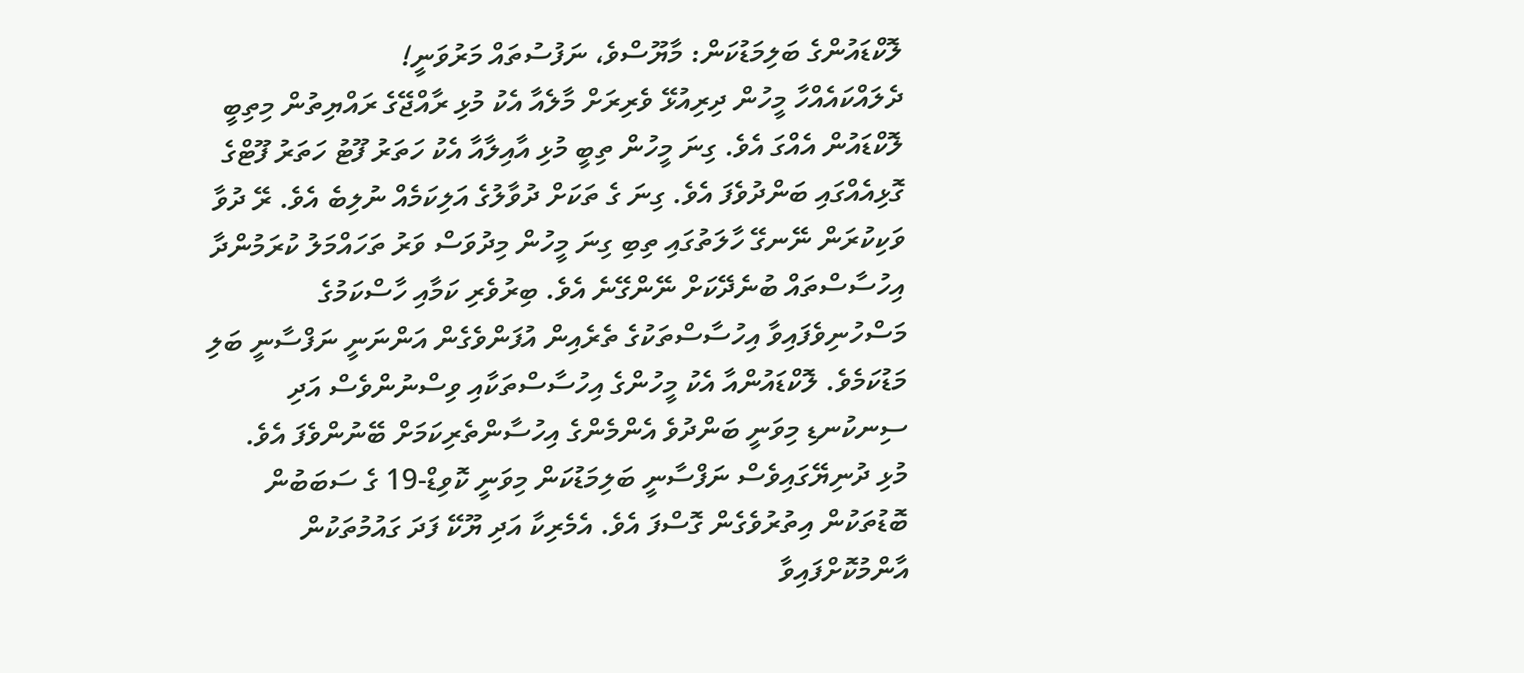ލޮކްޑައުންގެ ބަލިމަޑުކަން: މާޔޫސްވެ، ނަފުސުތައް މަރުވަނީ!
ދެލައްކައެއްހާ މީހުން ދިރިއުޅޭ ވެރިރަށް މާލެއާ އެކު މުޅި ރާއްޖޭގެ ރައްޔިތުން މިތިބީ ލޮކްޑައުން އެއްގަ އެވެ. ގިނަ މީހުން ތިބީ މުޅި އާއިލާއާ އެކު ހަތަރު ފޫޓު ހަތަރު ފޫޓްގެ ގޮޅިއެއްގައި ބަންދުވެފަ އެވެ. ގިނަ ގެ ތަކަށް ދުވާލުގެ އަލިކަމެއް ނުލިބެ އެވެ. ރޭ ދުވާ ވަކިކުރަން ނޭނގޭ ހާލަތުގައި ތިބި ގިނަ މީހުން މިދުވަސް ވަރު ތަހައްމަލު ކުރަމުންދާ އިހުސާސްތައް ބުނެދޭކަށް ނޭންގޭނެ އެވެ. ބިރުވެރި ކަމާއި ހާސްކަމުގެ މަސްހުނިވެފައިވާ އިހުސާސްތަކުގެ ތެރެއިން އުފަންވެގެން އަންނަނީ ނަފްސާނީ ބަލި މަޑުކަމެވެ. ލޮކްޑައުންއާ އެކު މީހުންގެ އިހުސާސްތަކާއި ވިސްނުންވެސް އަދި ސިނކުނޑި މިވަނީ ބަންދުވެ އެންމެންގެ އިހުސާންތެރިކަމަށް ބޭނުންވެފަ އެވެ.
މުޅި ދުނިޔޭގައިވެސް ނަފްސާނީ ބަލިމަޑުކަން މިވަނީ ކޮވިޑް-19 ގެ ސަބަބުން ބޮޑުތަކުން އިތުރުވެގެން ގޮސްފަ އެވެ. އެމެރިކާ އަދި ޔޫކޭ ފަދަ ގައުމުތަކުން އާންމުކޮށްފައިވާ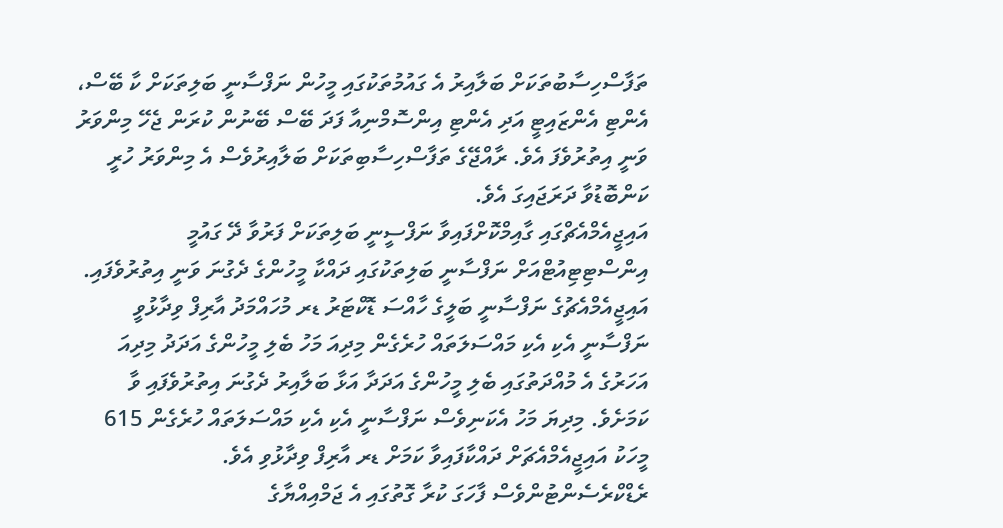ތަފާސްހިސާބުތަކަށް ބަލާއިރު އެ ގައުމުތަކުގައި މީހުން ނަފްސާނީ ބަލިތަކަށް ކާ ބޭސް، އެންޓި އެންޒައިޓީ އަދި އެންޓި އިންސޮމްނިއާ ފަދަ ބޭސް ބޭނުން ކުރަން ޖެހޭ މިންވަރު ވަނީ އިތުރުވެފަ އެވެ. ރާއްޖޭގެ ތަފާސްހިސާބިތަކަށް ބަލާއިރުވެސް އެ މިންވަރު ހުރީ ކަންބޮޑުވާ ދަރަޖައިގަ އެވެ.
އައިޖީއެމްއެޗްގައި ގާއިމްކޮށްފައިވާ ނަފްސީނީ ބަލިތަކަށް ފަރުވާ ދޭ ގައުމީ އިންސްޓިޓިއުޓްއަށް ނަފްސާނީ ބަލިތަކުގައި ދައްކާ މީހުންގެ ދެގުނަ ވަނީ އިތުރުވެފައި.
އައިޖީއެމްއެޗުގެ ނަފްސާނީ ބަލީގެ ހާއްސަ ޑޮކްޓަރު ޑރ މުހައްމަދު އާރިފް ވިދާޅުވީ ނަފްސާނީ އެކި އެކި މައްސަލަތައް ހުރެގެން މިދިއަ މަހު ބެލި މީހުންގެ އަދަދު މިދިއަ އަހަރުގެ އެ މުއްދަތުގައި ބެލި މީހުންގެ އަދަދާ އަޅާ ބަލާއިރު ދެގުނަ އިތުރުވެފައި ވާ ކަމަށެވެ. މިދިޔަ މަހު އެކަނިވެސް ނަފްސާނީ އެކި އެކި މައްސަލަތައް ހުރެގެން 615 މީހަކު އައިޖީއެމްއެޗަށް ދައްކާފައިވާ ކަމަށް ޑރ އާރިފް ވިދާޅުވި އެވެ.
ރެޑްކްރެސެންޓުންވެސް ފާހަގަ ކުރާ ގޮތުގައި އެ ޖަމްއިއްޔާގެ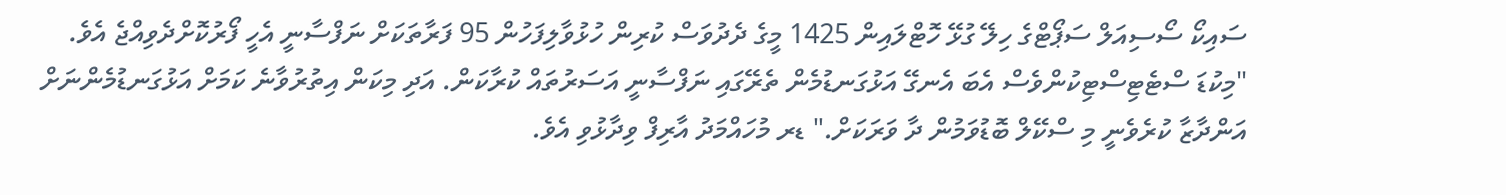ސައިކޯ ސޯސިއަލް ސަޕޯޓްގެ ހިލޭ ގުޅޭ ހޮޓްލައިން 1425 މީގެ ދެދުވަސް ކުރިން ހުޅުވާލިފަހުން 95 ފަރާތަކަށް ނަފްސާނީ އެހީ ފޯރުކޮށްދެވިއްޖެ އެވެ.
"މިކުޑަ ސްޓެޓިސްޓިކުންވެސް އެބަ އެނގޭ އަޅުގަނޑުމެން ތެރޭގައި ނަފްސާނީ އަސަރުތައް ކުރާކަން. އަދި މިކަން އިތުރުވާނެ ކަމަށް އަޅުގަނޑުމެންނަށް އަންދާޒާ ކުރެވެނީ މި ސްކޭލް ބޮޑުވަމުން ދާ ވަރަކަށް." ޑރ މުހައްމަދު އާރިފް ވިދާޅުވި އެވެ.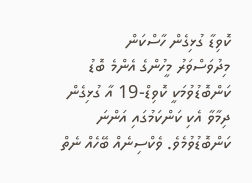ކޮވިޑާ ގުޅިގެން ހާސްކަން
މިދުވަސްވަރު މީހުންގެ އެންމެ ބޮޑު ކަންބޮޑުވުމަކީ ކޮވިޑް-19 އާ ގުޅިގެން ދިމާވާ އެކި ކަންކަމުގައި އަންނަ ކަންބޮޑުވުމެވެ. ވެކްސިނެއް ބޭހެއް ނެތް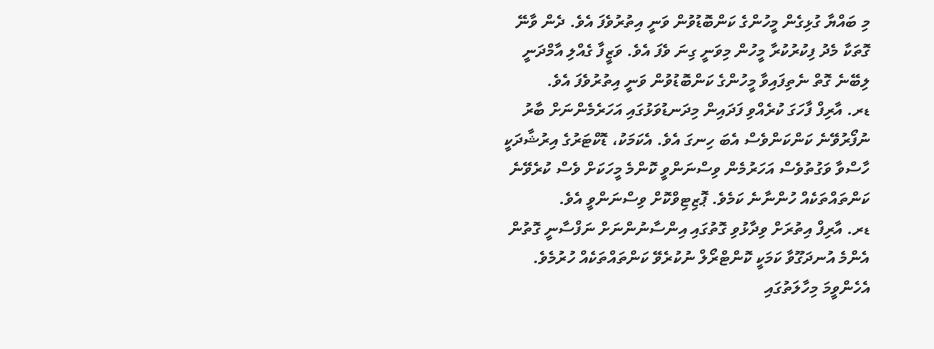މި ބައްޔާ ގުޅިގެން މީހުންގެ ކަންބޮޑުވުން ވަނީ އިތުރުވެފަ އެވެ. ދެން ވާނޭ ގޮތަކާ މެދު ފިކުރުކުރާ މީހުން މިވަނީ ގިނަ ވެފަ އެވެ. ވަޒީފާ ގެއްލި އާމްދަނީ ލިބޭނެ ގޮތް ނެތިފައިވާ މީހުންގެ ކަންބޮޑުވުން ވަނީ އިތުރުވެފަ އެވެ.
ޑރ. އާރިފް ފާހަގަ ކުރެއްވި ފަދައިން މިދަނޑުވަޅުގައި އަހަރެމެންނަށް ބާރު ނުފޯރުވޭނެ ކަންކަންވެސް އެބަ ހިނގަ އެވެ. އެކަމަކު، ޑޮކްޓަރުގެ އިރުޝާދަކީ ހާސްވާ ވަގުތުވެސް އަހަރުމެން ވިސްނަންވީ ކޮންމެ މީހަކަށް ވެސް ކުރެވޭނެ ކަންތައްތަކެއް ހުންނާނެ ކަމެވެ. ޕޮޒިޓިވްކޮށް ވިސްނަންވީ އެވެ.
ޑރ. އާރިފް އިތުރަށް ވިދާޅުވި ގޮތުގައި އިންސާނުންނަށް ނަފްސާނީ ގޮތުން އެންމެ އުނދަގޫވާ ކަމަކީ ކޮންޓްރޯލް ނުކުރެވޭ ކަންތައްތަކެއް ހުރުމެވެ. އެހެންވީމަ މިހާލަތުގައި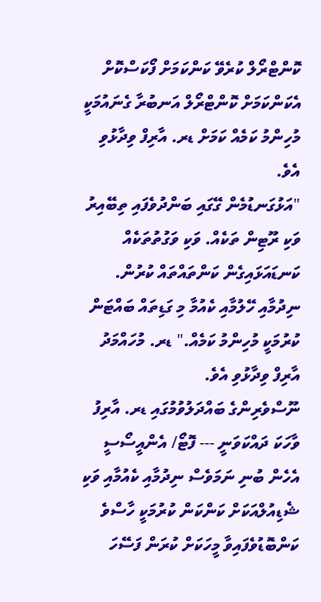ކޮންޓްރޯލް ކުރެވޭ ކަންކަމަށް ފޯކަސްކޮށް އެކަންކަމަށް ކޮންޓްރޯލް އަނބުރާ ގެނައުމަކީ މުހިންމު ކަމެއް ކަމަށް ޑރ. އާރިފް ވިދާޅުވި އެވެ.
"އަޅުގަނޑުމެން ގޭގައި ބަންދުވެފައި ތިބޭއިރު ވަކި ރޫޓިން ތަކެއް. ވަކި ވަގުތުތަކެއް ކަނޑައަޅައިގެން ކަންތައްތައް ކުރުން. ނިދުމާއި ހޭލުމާއި ކެއުމާ މި ގަޑިތައް ބައްޓަން ކުރުމަކީ މުހިންމު ކަމެއް." ޑރ. މުހައްމަދު އާރިފް ވިދާޅުވި އެވެ.
ނޫސްވެރިންގެ ބައްދަލުވުމުގައި ޑރ. އާރިފު ވާހަކަ ދައްކަވަނީ --- ފޮޓޯ/ އެންއީސޯސީ
އެހެން ބުނި ނަމަވެސް ނިދުމާއި ކެއުމާއި ވަކި ޝެޑިއުލްއަކަށް ކަންކަން ކުރުމަކީ ހާސްވެ ކަންބޮޑުވެފައިވާ މީހަކަށް ކުރަން ފަސޭހަ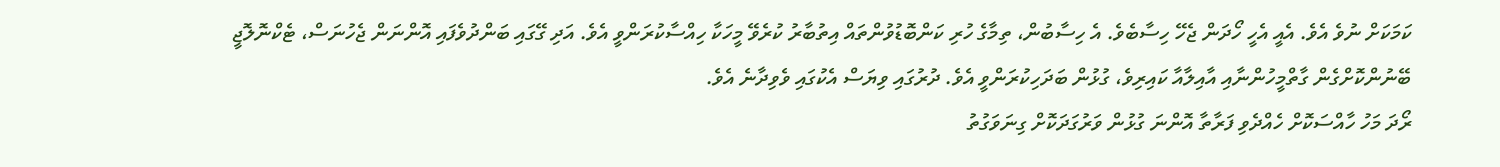ކަމަކަށް ނުވެ އެވެ. އެއީ އެހީ ހޯދަން ޖެހޭ ހިސާބެވެ. އެ ހިސާބުން، ތިމާގެ ހުރި ކަންބޮޑުވުންތައް އިތުބާރު ކުރެވޭ މީހަކާ ހިއްސާކުރަންވީ އެވެ. އަދި ގޭގައި ބަންދުވެފައި އޮންނަން ޖެހުނަސް، ޓެކްނޮލޮޖީ ބޭނުންކޮށްގެން ގާތްމީހުންނާއި އާއިލާއާ ކައިރިވެ، ގުޅުން ބަދަހިކުރަންވީ އެވެ. ދުރުގައި ވިޔަސް އެކުގައި ވެވިދާނެ އެވެ.
ރޯދަ މަހު ހާއްސަކޮށް ހެއްދެވި ފަރާތާ އޮންނަ ގުޅުން ވަރުގަދަކޮށް ގިނަވަގުތު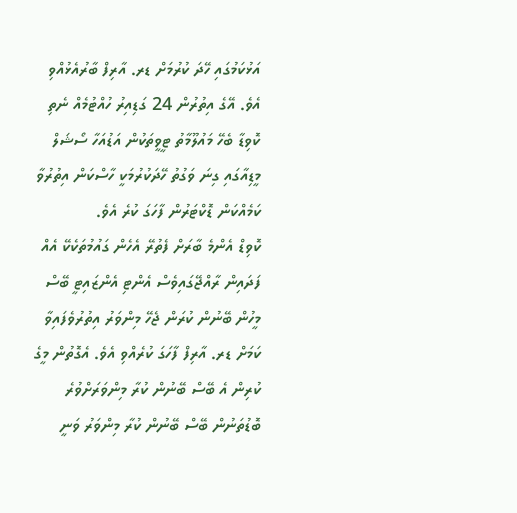އަޅުކަމުގައި ހޭދަ ކުރުމަށް ޑރ. އާރިފް ބާރުއެޅުއްވި އެވެ. އޭގެ އިތުރުން 24 ގަޑިއިރު ހުއްޓުމެއް ނެތި ކޮވިޑާ ބެހޭ މައުލޫމާތު ޓީވީތަކުން އަޑުއަހާ ސޯޝަލް މީޑިއާގައި ގިނަ ވަގުތު ހޭދަކުރުމަކީ ހާސްކަން އިތުރުވާ ކަމެއްކަން ޑޮކްޓަރުން ފާހަގަ ކުރެ އެވެ.
ކޮވިޑް އެންމެ ބާރަށް ފެތުރޭ އެހެން ގައުމުތަކެކޭ އެއް ފަދައިން ރާއްޖޭގައިވެސް އެންޓި އެންޒައިޓީ ބޭސް މީހުން ބޭނުން ކުރަން ޖެހޭ މިންވަރު އިތުރުވެފައިވާ ކަމަށް ޑރ. އާރިފް ފާހަގަ ކުރެއްވި އެވެ. އެގޮތުން މީގެ ކުރިން އެ ބޭސް ބޭނުން ކުރާ މިންވަރަށްވުރެ ބޮޑުތަނުން ބޭސް ބޭނުން ކުރާ މިންވަރު ވަނީ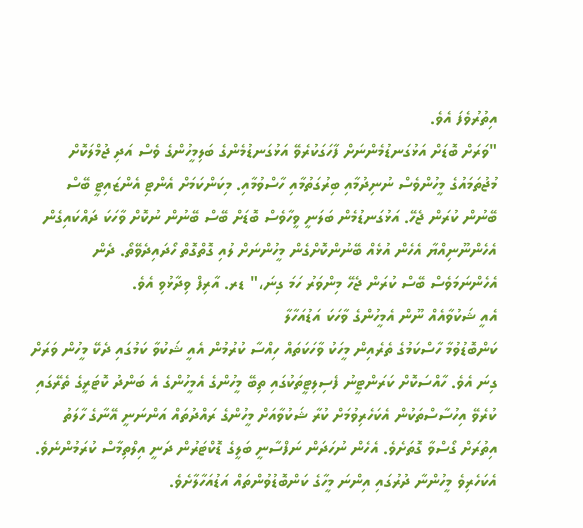އިތުރުވެފަ އެވެ.
"ވަރަށް ބޮޑަށް އަޅުގަނޑުމެންނަށް ފާހަގަކުރެވޭ އަޅުގަނޑުމެންގެ ބަލިމީހުންގެ ވެސް އަދި ޖުމްލަކޮށް މުޖުތަމައުގެ މީހުންވެސް ނުނިދުމާއި ބިރުގަތުމާއި ހާސްވުމާއި. މިކަންކަމަށް އެންޓި އެންޒައިޓީ ބޭސް ބޭނުން ކުރަން ޖެހޭ. އަޅުގަނޑުމެން ބަލަނީ ވީހާވެސް ބޮޑަށް ބޭސް ބޭނުން ނުކޮށް ވާހަކަ ދައްކައިގެން އެހެންނޫނިއްޔާ އެހެން އުޅެއް ބޭނުންކޮށްގެން މީހުންނަށް ލުއި ގޮތްގޮތް ހޯދައިދެވޭތޯ. ދެން އެހެންނަމަވެސް ބޭސް ކުރަން ޖެހޭ މިންވަރު ހަމަ ގިނަ،" ޑރ. އާރިފް ވިދާޅުވި އެވެ.
އެއީ ޝަކުވާއެއް ނޫން އެމީހުންގެ ވާހަކަ އަޑުއަހާލާ
ކަންބޮޑުވުމާ ހާސްކަމުގެ ތެރެއިން މީހަކު ވާހަކަތައް ހިއްސާ ކުރުމުން އެއީ ޝަކުވާ ކަމުގައި ދެކޭ މީހުން ވަރަށް ގިނަ އެވެ. ހާއްސަކޮށް ކަރަންޓީނު ފެސިލިޓީތަކުގައި ތިބޭ މީހުންގެ އެމީހުންގެ އެ ބަންދު ކޮޓަރީގެ ތެރޭގައި ކުރެވޭ އިހުސާސްތަކުން އެކަހެރިވުމަށް ކުރާ ޝަކުވާއަށް މީހުންގެ ރައްދުތައް އަންނަނީ އޭނާގެ ހާލަތު އިތުރަށް ގޯސްވާ ގޮތަށެވެ. އެހެން ނުހަދަން ނަފްސާނީ ބަލީގެ ޑޮކްޓަރުން ދަނީ އިލްތިމާސް ކުރަމުންނެވެ. އެކަހެރިވެ މީހުންނާ ދުރުގައި އިންނަ މީހާގެ ކަންބޮޑުވުންތައް އަޑުއަހާލާށެވެ.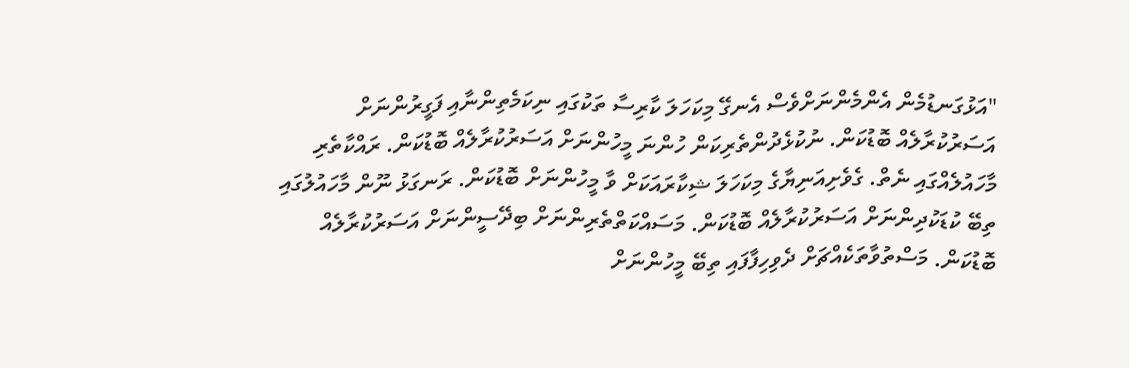"އަޅުގަނޑުމެން އެންމެންނަށްވެސް އެނގޭ މިކަހަލަ ކާރިސާ ތަކުގައި ނިކަމެތިންނާއި ފަގީރުންނަށް އަސަރުކުރާލެއް ބޮޑުކަން. ނުކުޅެދުންތެރިކަން ހުންނަ މީހުންނަށް އަސަރުކުރާލެއް ބޮޑުކަން. ރައްކާތެރި މާހައުލެއްގައި ނެތް. ގެވެށިއަނިޔާގެ މިކަހަލަ ޝިކާރައަކަށް ވާ މީހުންނަށް ބޮޑުކަން. ރަނގަޅު ނޫން މާހައުލުގައި ތިބޭ ކުޑަކުދިންނަށް އަސަރުކުރާލެއް ބޮޑުކަން. މަސައްކަތްތެރިންނަށް ބިދޭސީންނަށް އަސަރުކުރާލެއް ބޮޑުކަން. މަސްތުވާތަކެއްޗަށް ދެވިހިފާފައި ތިބޭ މީހުންނަށް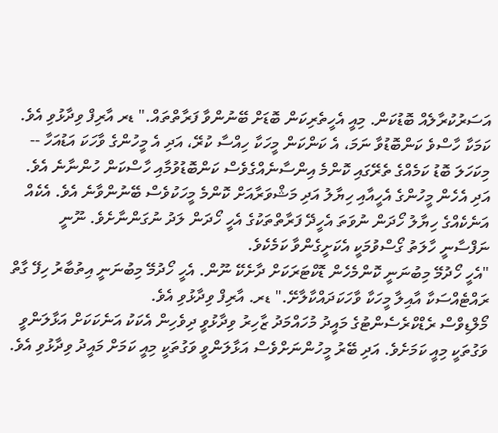އަސަރުކުރާލެއް ބޮޑުކަން. މިއީ އެހީތެރިކަން ބޮޑަށް ބޭނުންވާ ފަރާތްތައް." ޑރ އާރިފް ވިދާޅުވި އެވެ.
ކަމަކާ ހާސްވެ ކަންބޮޑުވާ ނަމަ، އެ ކަންކަން މީހަކާ ހިއްސާ ކުރޭ، އަދި އެ މީހުންގެ ވާހަކަ އަޑުއަހާ --
މިކަހަލަ ބޮޑު ކަމެއްގެ ތެރޭގައި ކޮންމެ އިންސާނެއްގެވެސް ކަންބޮޑުވުމާއި ހާސްކަން ހުންނާނެ އެވެ. އަދި އެހެން މީހުންގެ އެހީއާއި ހިޔާލު އަދި މަޝްވަރާއަށް ކޮންމެ މީހަކުވެސް ބޭނުންވާނެ އެވެ. އެކެއް އަނެކެއްގެ ހިޔާލު ހޯދަން ނުވަތަ އެހީދޭ ފަރާތްތަކުގެ އެހީ ހޯދަން ލަދު ނުގަންނާށެވެ. ނޫނީ ނަފްސާނީ ހާލަތު ގޯސްވުމަކީ އެކަށީގެންވާ ކަމެކެވެ.
"އެހީ ހޯދުމޭ މިބުނަނީ ކޮންމެހެން ޑޮކްޓަރަކަށް ދާށެކޭ ނޫން. އެހީ ހޯދުމޭ މިބުނަނީ އިތުބާރު ހިފޭ ގާތް ރައްޓެއްސަކާ އާއިލާ މީހަކާ ވާހަކަދައްކާލާށޭ." ޑރ. އާރިފް ވިދާޅުވި އެވެ.
މޯލްޑިވްސް ރެޑްކްރެސެންޓުގެ މައީދު މުހައްމަދު ޒާހިރު ވިދާޅުވީ ދިވެހިން އެކަކު އަނެކަކަށް އަޅާލަންވީ ވަގުތަކީ މިއީ ކަމަށެވެ. އަދި ބޭރު މީހުންނަށްވެސް އަޅާލަންވީ ވަގުތަކީ މިއީ ކަމަށް މައީދު ވިދާޅުވި އެވެ.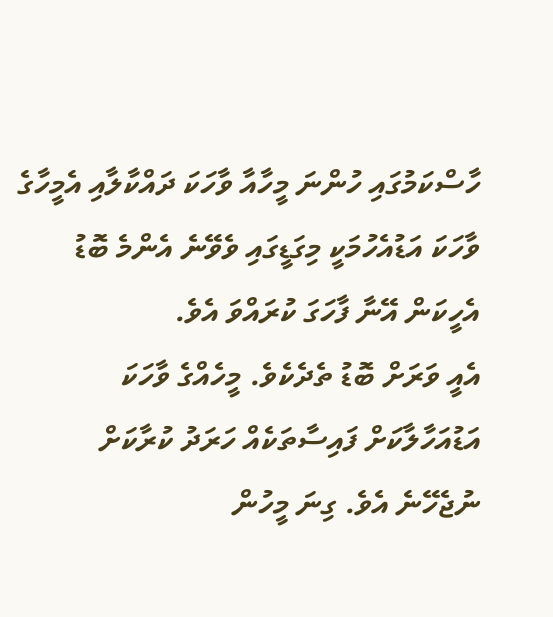ހާސްކަމުގައި ހުންނަ މީހާއާ ވާހަކަ ދައްކާލާއި އެމީހާގެ ވާހަކަ އަޑުއެހުމަކީ މިގަޑީގައި ވެވޭނެ އެންމެ ބޮޑު އެހީކަން އޭނާ ފާހަގަ ކުރައްވަ އެވެ.
އެއީ ވަރަށް ބޮޑު ތެދެކެވެ. މީހެއްގެ ވާހަކަ އަޑުއަހާލާކަށް ފައިސާތަކެއް ހަރަދު ކުރާކަށް ނުޖެހޭނެ އެވެ. ގިނަ މީހުން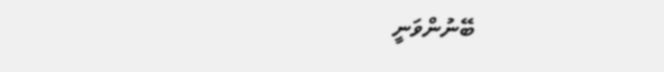ބޭނުންވަނީ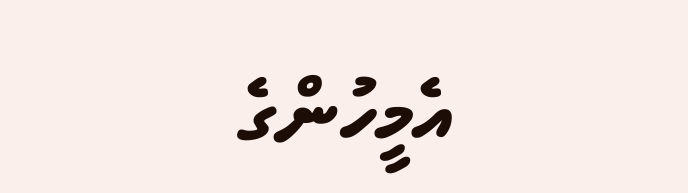އެމީހުންގެ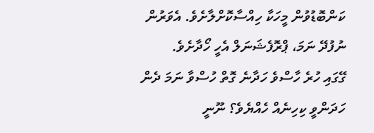ކަންބޮޑުވުން މީހަކާ ހިއްސާކޮށްލާށެވެ. އެވަރުން ނުފުދޭ ނަމަ، ޕްރޮފެޝަނަލް އެހީ ހޯދާށެވެ.
ގޭގައި ހުރެ ހާސްވެ ހަދާނެ ގޮތް ހުސްވާ ނަމަ ދެން ހަދަންވީ ކިހިނެއް ހެއްޔެވެ؟ ނޫނީ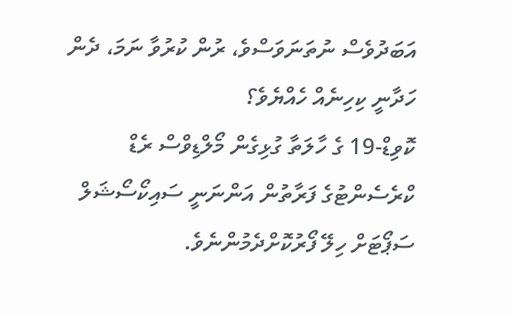އަބަދުވެސް ނުތަނަވަސްވެ، ރުން ކުރުވާ ނަމަ، ދެން ހަދާނީ ކިހިނެއް ހެއްޔެވެ؟
ކޮވިޑް-19 ގެ ހާލަތާ ގުޅިގެން މޯލްޑިވްސް ރެޑް ކްރެސެންޓުގެ ފަރާތުން އަންނަނީ ސައިކޯސޯޝަލް ސަޕޯޓަށް ހިލޭ ފޯރުކޮށްދެމުންނެވެ.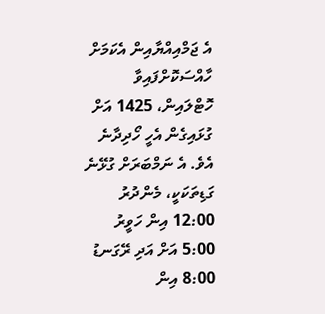އެ ޖަމްއިއްޔާއިން އެކަމަށް ހާއްސަކޮށްފައިވާ ހޮޓްލައިން، 1425 އަށް ގުޅައިގެން އެހީ ހޯދިދާނެ އެވެ. އެ ނަމްބަރަށް ގުޅޭނެ ގަޑިތަކަކީ، މެންދުރު 12:00 އިން ހަވީރު 5:00 އަށް އަދި ރޭގަނޑު 8:00 އިން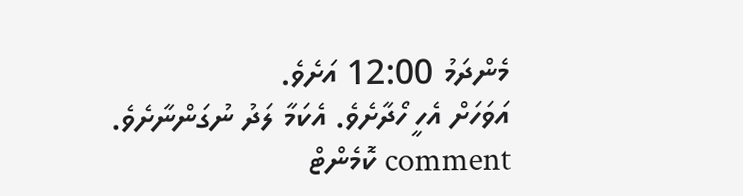މެންދަމު 12:00 އަށެވެ.
އަވަހަށް އެހީ ހޯދާށެވެ. އެކަމާ ލަދު ނުގަންނާށެވެ.
comment ކޮމެންޓް